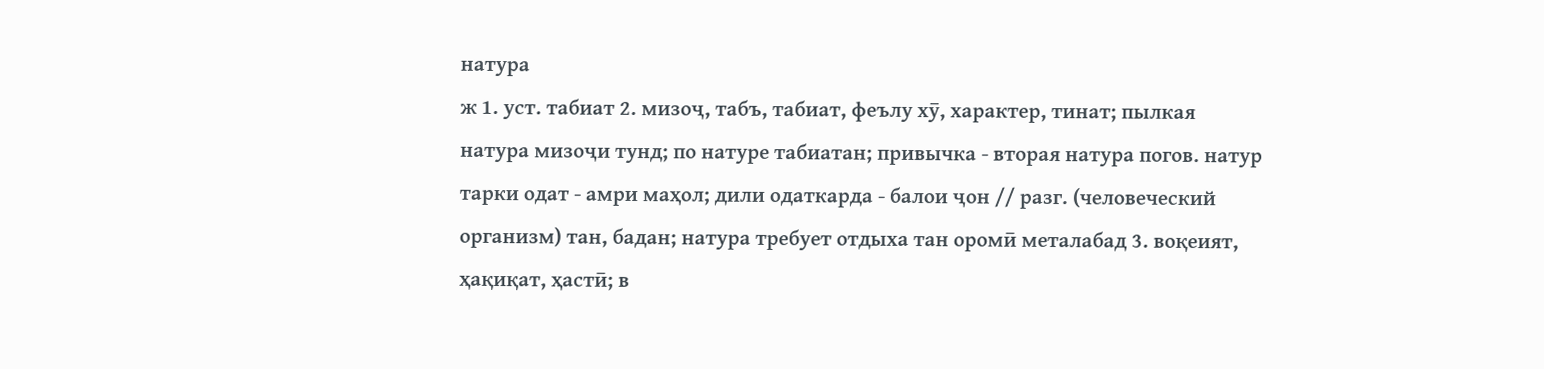натура
ж 1. уст. табиат 2. мизоҷ, табъ, табиат, феълу хӯ, характер, тинат; пылкая натура мизоҷи тунд; по натуре табиатан; привычка - вторая натура погов. натур тарки одат - амри маҳол; дили одаткарда - балои ҷон // разг. (человеческий организм) тан, бадан; натура требует отдыха тан оромӣ металабад 3. воқеият, ҳақиқат, ҳастӣ; в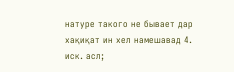натуре такого не бывает дар хақиқат ин хел намешавад 4. иск. асл;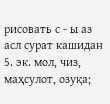рисовать с - ы аз асл сурат кашидан 5. эк. мол, чиз, маҳсулот, озуқа;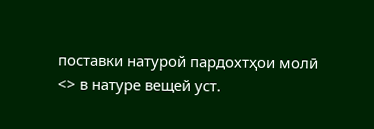поставки натурой пардохтҳои молӣ <> в натуре вещей уст.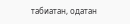табиатан, одатан